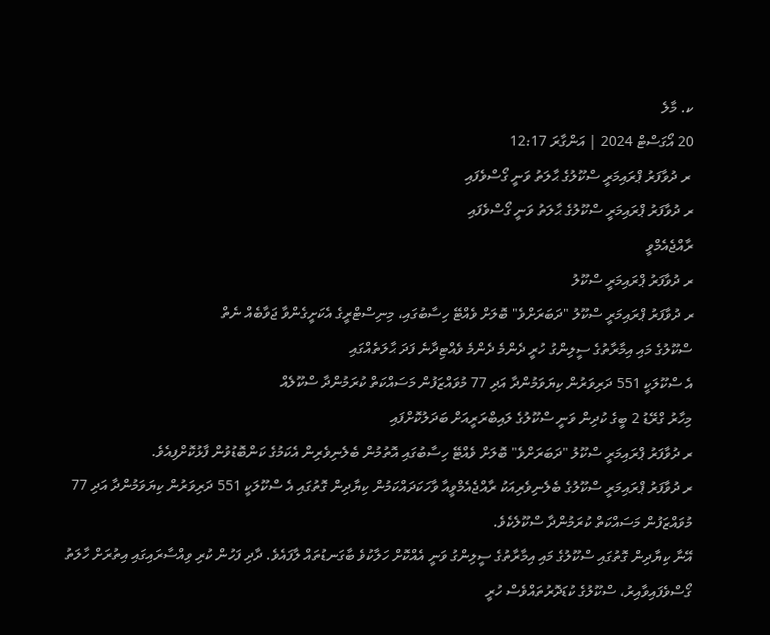ކ. މާލެ
20 އޯގަސްޓް 2024 | އަންގާރަ 12:17
 ރ ދުވާފަރު ޕްރައިމަރީ ސްކޫލުގެ ޙާލަތު ވަނީ ގޯސްވެފައި
ރ ދުވާފަރު ޕްރައިމަރީ ސްކޫލުގެ ޙާލަތު ވަނީ ގޯސްވެފައި
ރާއްޖެއެމްވީ
ރ ދުވާފަރު ޕްރައިމަރީ ސްކޫލު
ރ ދުވާފަރު ޕްރައިމަރީ ސްކޫލު "ދަބަރަށްވެ" ބޮލަށް ވެއްޓޭ ހިސާބުގައި، މިނިސްޓްރީގެ އެކަށީގެންވާ ޖަވާބެއް ނެތް
ސްކޫލުގެ މައި އިމާރާތުގެ ސީލިންގު ހުރީ ދެންމެ ދެންމެ ވެއްޓިދާނެ ފަދަ ޙާލަތެއްގައި
އެ ސްކޫލަކީ 551 ދަރިވަރުން ކިޔަވަމުންދާ އަދި 77 މުވައްޒަފުން މަސައްކަތް ކުރަމުންދާ ސްކޫލެއް
މިހާރު ގްރޭޑު 2 ބީގެ ކުދިން ވަނީ ސްކޫލުގެ ލައިބްރަރީއަށް ބަދަލުކޮށްފައި
ރ ދުވާފަރު ޕްރައިމަރީ ސްކޫލު "ދަބަރަށްވެ" ބޮލަށް ވެއްޓޭ ހިސާބުގައި އޮތުމުން ބެލެނިވެރިން އެކަމުގެ ކަންބޮޑުވުން ފާޅުކޮށްފިއެވެ.
ރ ދުވާފަރު ޕްރައިމަރީ ސްކޫލުގެ ބެލެނިވެރިއަކު ރާއްޖެއެމްވީއާ ވާހަކަދައްކަމުން ކިޔާދިން ގޮތުގައި އެ ސްކޫލަކީ 551 ދަރިވަރުން ކިޔަވަމުންދާ އަދި 77 މުވައްޒަފުން މަސައްކަތް ކުރަމުންދާ ސްކޫލެކެވެ.
އޭނާ ކިޔާދިން ގޮތުގައި ސްކޫލުގެ މައި އިމާރާތުގެ ސީލިންގު ވަނީ އެއްކޮށް ހަލާކުވެ ބާގަނޑުތައް ލާފައެވެ. ދާދި ފަހުން ކުރި ވިއްސާރައިގައި އިތުރަށް ހާލަތު ގޯސްވެފައިވާއިރު، ސްކޫލުގެ ކުޑަދޮރުތައްވެސް ހުރީ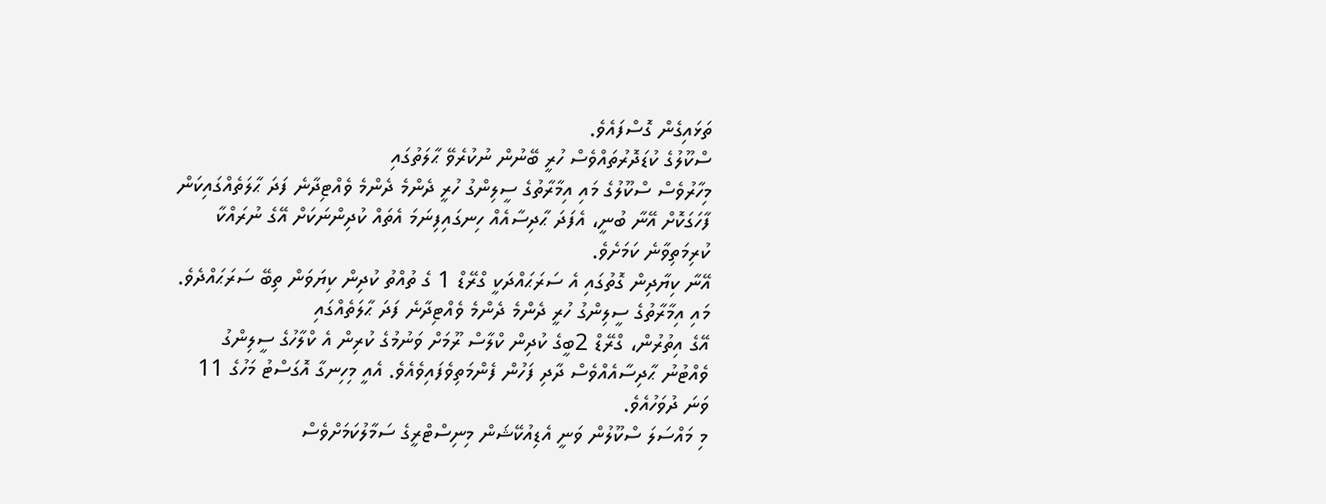ތަޅައިގެން ގޮސްފައެވެ.
ސްކޫލުގެ ކުޑަދޮރުތައްވެސް ހުރީ ބޭނުން ނުކުރެވޭ ޙާލަތުގައި
މިހާރުވެސް ސްކޫލުގެ މައި އިމާރާތުގެ ސީލިންގު ހުރީ ދެންމެ ދެންމެ ވެއްޓިދާނެ ފަދަ ޙާލަތެއްގައިކަން ފާހަގަކޮށް އޭނާ ބުނީ، އެފަދަ ޙާދިސާއެއް ހިނގައިފިނަމަ އެތައް ކުދިންނަކަށް އޭގެ ނުރައްކާ ކުރިމަތިވާނެ ކަމަށެވެ.
އޭނާ ކިޔާދިން ގޮތުގައި އެ ސަރަޙައްދަކީ ގްރޭޑް 1 ގެ ތުއްތު ކުދިން ކިޔަވަން ތިބޭ ސަރަޙައްދެވެ.
މައި އިމާރާތުގެ ސީލިންގު ހުރީ ދެންމެ ދެންމެ ވެއްޓިދާނެ ފަދަ ޙާލަތެއްގައި
އޭގެ އިތުރުން، ގްރޭޑް 2ބީގެ ކުދިން ކްލާސް ރޫމަށް ވަނުމުގެ ކުރިން އެ ކްލާހުގެ ސީލިންގު ވެއްޓުނު ޙާދިސާއެއްވެސް ދާދި ފަހުން ފެންމަތިވެފައިވެއެވެ. އެއީ މިހިނގާ އޮގަސްޓު މަހުގެ 11 ވަނަ ދުވަހުއެވެ.
މި މައްސަލަ ސްކޫލުން ވަނީ އެޑިއުކޭޝަން މިނިސްޓްރީގެ ސަމާލުކަމަށްވެސް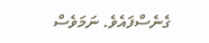ގެނެސްފައެވެ. ނަމަވެސް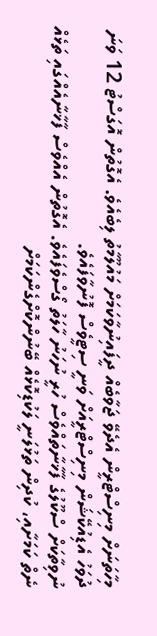މިހާތަނަށް މިނިސްޓްރީން އެދެވޭ ޖަވާބެއް ދީފައިނުވާކަމަށް މައުލޫމާތު ލިބެއެވެ. އެގޮތުން އޮގަސްޓު 12 ވަނަ ދުވަހު އެޑިއުކޭޝަން މިނިސްޓްރީއަށް ވަނީ ސިޓީވެސް ފޮނުވާފައެވެ.
ނުވިތާކަށް ސްކޫލުގެ ފާޚާނާތައްވެސް ހުރީ ނުހަނު ހާލަތު ގޯސްވެފައެވެ. އެގޮތުން އެއްވެސް ފާޚާނާއެއްގައި ތަޅެއް ނެތް ކަމަށާއި، ކުދިން ތަޅުލަނީ ލަކުޑިކޮޅެއް ބޭނުންކޮށްގެންކަމަށް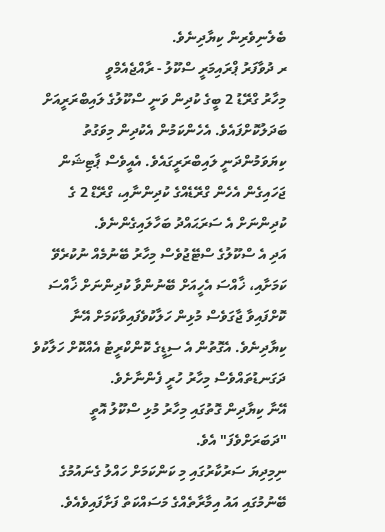ބެލެނިވެރިން ކިޔާދިނެވެ.
ރ ދުވާފަރު ޕްރައިމަރީ ސްކޫލު - ރާއްޖެއެމްވީ
މިހާރު ގްރޭޑު 2 ބީގެ ކުދިން ވަނީ ސްކޫލުގެ ލައިބްރަރީއަށް ބަދަލުކޮށްފައެވެ. އެހެންކަމުން އެކުދިން މިވަގުތު ކިޔަވަމުންދަނީ ލައިބްރަރީގައެވެ. އެއީވެސް ޕާޓިޝަން ޖަހައިގެން އެހެން ގްރޭޑެއްގެ ކުދިންނާއި، ގްރޭޑް 2 ގެ ކުދިންނަށް އެ ސަރަޙައްދު ބަހާލައިގެންނެވެ.
އަދި އެ ސްކޫލުގެ ސްޓޭޖުވެސް މިހާރު ބޭނުމެއް ނުކުރެވޭ ކަމަށާއި، ޚާއްސަ އެހީއަށް ބޭނުންވާ ކުދިންނަށް ޚާއްސަ ކޮށްފައިވާ ޖާގަވެސް މުޅިން ހަލާކުވެފައިވާކަމަށް އޭނާ ކިޔާދިނެވެ. އެގޮތުން އެ ސިޑީގެ ކޮންކްރީޓު އެއްކޮށް ހަލާކުވެ ދަގަނޑުތައްވެސް މިހާރު ހުރީ ފެންނާށެވެ.
އޭނާ ކިޔާދިން ގޮތުގައި މިހާރު މުޅި ސްކޫލު އޮތީ "ދަބަރަށްވެފަ" އެވެ.
ނިމިދިޔަ ސަރުކާރުގައި މި ކަންކަމަށް ހައްލު ގެނައުމުގެ ބޭނުމުގައި އައު އިމާރާތެއްގެ މަސައްކަތް ފަށާފައިވެއެވެ.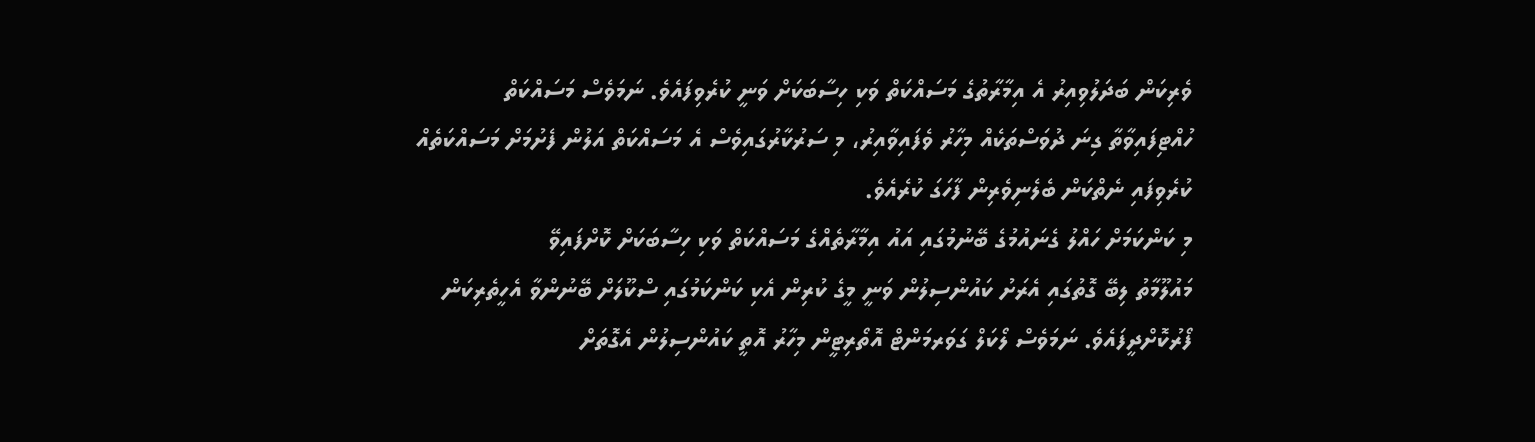ވެރިކަން ބަދަލުވިއިރު އެ އިމާރާތުގެ މަސައްކަތް ވަކި ހިސާބަކަށް ވަނީ ކުރެވިފައެވެ. ނަމަވެސް މަސައްކަތް ހުއްޓިފައިވާތާ ގިނަ ދުވަސްތަކެއް މިހާރު ވެފައިވާއިރު، މި ސަރުކާރުގައިވެސް އެ މަސައްކަތް އަލުން ފެށުމަށް މަސައްކަތެއް ކުރެވިފައި ނެތްކަން ބެލެނިވެރިން ފާހަގަ ކުރެއެވެ.
މި ކަންކަމަށް ހައްލު ގެނައުމުގެ ބޭނުމުގައި އައު އިމާރާތެއްގެ މަސައްކަތް ވަކި ހިސާބަކަށް ކޮށްފައިވޭ
މައުލޫމާތު ލިބޭ ގޮތުގައި އެރަށު ކައުންސިލުން ވަނީ މީގެ ކުރިން އެކި ކަންކަމުގައި ސްކޫލަށް ބޭނުންވާ އެހީތެރިކަން ފޯރުކޮށްދީފައެވެ. ނަމަވެސް ލޯކަލް ގަވަރމަންޓް އޮތޯރިޓީން މިހާރު އޮތީ ކައުންސިލުން އެގޮތަށް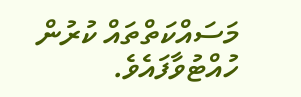މަސައްކަތްތައް ކުރުން ހުއްޓުވާފައެވެ.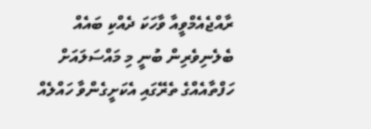ރާއްޖެއެމްވީއާ ވާހަކަ ދެއްކި ބައެއް ބެލެނިވެރިން ބުނީ މި މައްސަލައަށް ހަފްތާއެއްގެ ތެރޭގައި އެކަށީގެންވާ ހައްލެއް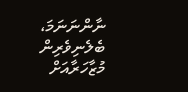ނާންނަނަމަ، ބެލެނިވެރިން މުޒާހަރާއަށް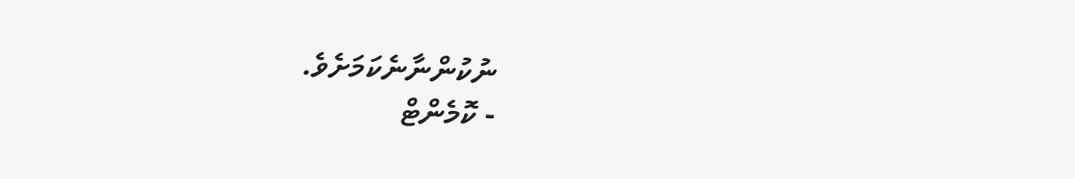ނުކުންނާނެކަމަށެވެ.
- ކޮމެންޓް